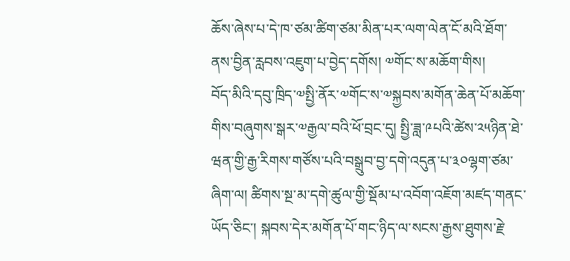ཆོས་ཞེས་པ་དེ་ཁ་ཙམ་ཚིག་ཙམ་མིན་པར་ལག་ལེན་ངོ་མའི་ཐོག་ནས་བྱིན་རླབས་འཇུག་པ་བྱེད་དགོས། ༧གོང་ས་མཆོག་གིས།
བོད་མིའི་དབུ་ཁྲིད་༧སྤྱི་ནོར་༧གོང་ས་༧སྐྱབས་མགོན་ཆེན་པོ་མཆོག་གིས་བཞུགས་སྒར་༧རྒྱལ་བའི་ཕོ་བྲང་དུ། སྤྱི་ཟླ་༩པའི་ཚེས་༢༥ཉིན་ཐེ་ཝན་གྱི་རྒྱ་རིགས་གཙོས་པའི་བསྒྲུབ་བྱ་དགེ་འདུན་པ་༣༠ལྷག་ཙམ་ཞིག་ལ། ཚིགས་སྔ་མ་དགེ་ཚུལ་གྱི་སྡོམ་པ་འབོག་འཇོག་མཛད་གནང་ཡོད་ཅིང་། སྐབས་དེར་མགོན་པོ་གང་ཉིད་ལ་སངས་རྒྱས་ཐུགས་རྗེ་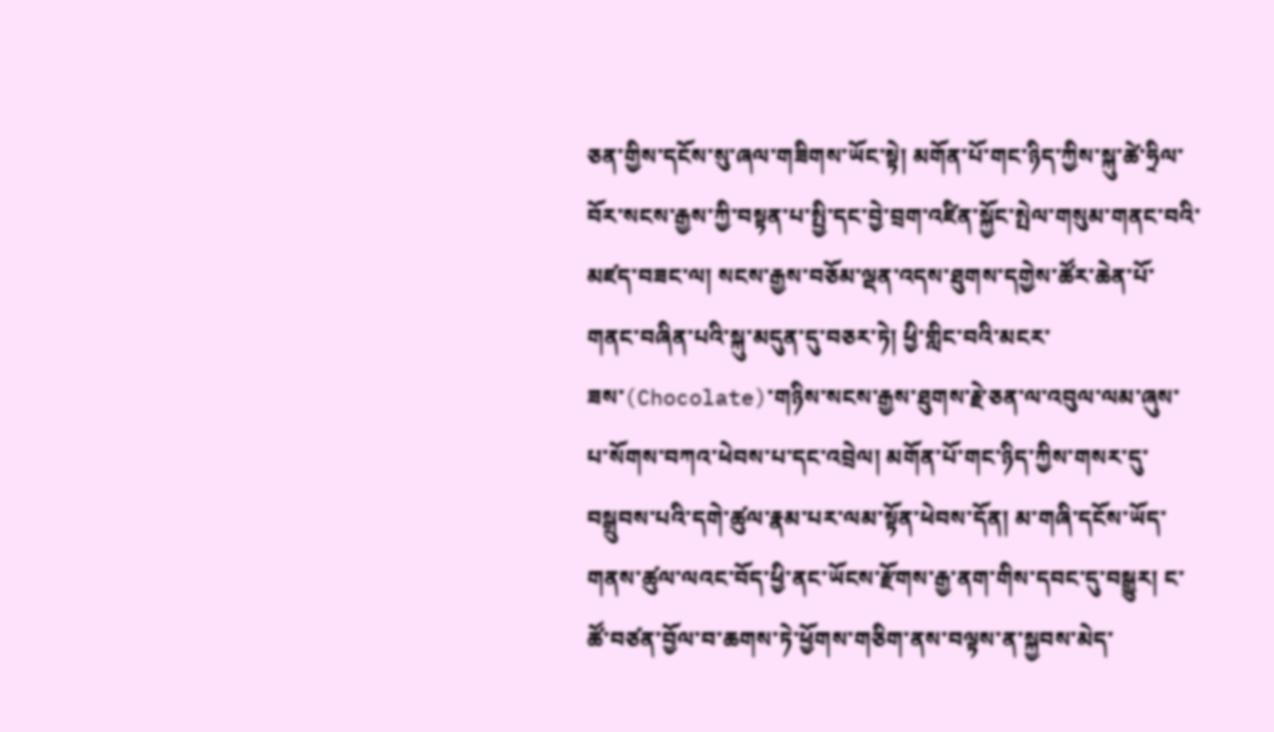ཅན་གྱིས་དངོས་སུ་ཞལ་གཟིགས་ཡོང་སྟེ། མགོན་པོ་གང་ཉིད་ཀྱིས་སྐུ་ཚེ་ཧྲིལ་བོར་སངས་རྒྱས་ཀྱི་བསྟན་པ་སྤྱི་དང་བྱེ་བྲག་འཛིན་སྐྱོང་སྤེལ་གསུམ་གནང་བའི་མཛད་བཟང་ལ། སངས་རྒྱས་བཅོམ་ལྡན་འདས་ཐུགས་དགྱེས་ཚོར་ཆེན་པོ་གནང་བཞིན་པའི་སྐུ་མདུན་དུ་བཅར་ཏེ། ཕྱི་གླིང་བའི་མངར་ཟས་(Chocolate)་གཉིས་སངས་རྒྱས་ཐུགས་རྗེ་ཅན་ལ་འབུལ་ལམ་ཞུས་པ་སོགས་བཀའ་ཕེབས་པ་དང་འབྲེལ། མགོན་པོ་གང་ཉིད་ཀྱིས་གསར་དུ་བསྒྲུབས་པའི་དགེ་ཚུལ་རྣམ་པར་ལམ་སྟོན་ཕེབས་དོན། མ་གཞི་དངོས་ཡོད་གནས་ཚུལ་ལའང་བོད་ཕྱི་ནང་ཡོངས་རྫོགས་རྒྱ་ནག་གིས་དབང་དུ་བསྒྱུར། ང་ཚོ་བཙན་བྱོལ་བ་ཆགས་ཏེ་ཕྱོགས་གཅིག་ནས་བལྟས་ན་སྐྱབས་མེད་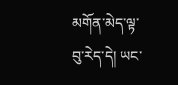མགོན་མེད་ལྟ་བུ་རེད་དེ། ཡང་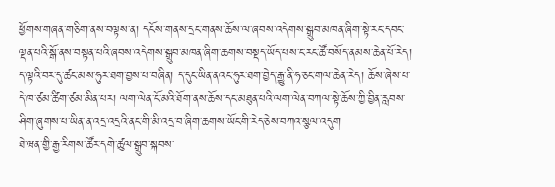ཕྱོགས་གཞན་གཅིག་ནས་བལྟས་ན། དངོས་གནས་དྲང་གནས་ཆོས་ལ་ཞབས་འདེགས་སྒྲུབ་མཁན་ཞིག་སྟེ་རང་དབང་ལྡན་པའི་སྒོ་ནས་བསྟན་པའི་ཞབས་འདེགས་སྒྲུབ་མཁན་ཞིག་ཆགས་བསྡད་ཡོད་པས་ང་རང་ཚོ་བསོད་ནམས་ཆེན་པོ་རེད། ད་ལྟའི་བར་དུ་ཚང་མས་ཧུར་ཐག་བྱས་པ་བཞིན། ད་དུང་ཡིན་ནའང་ཧུར་ཐག་བྱེད་རྒྱུ་ནི་ཧ་ཅང་གལ་ཆེན་རེད། ཆོས་ཞེས་པ་དེ་ཁ་ཙམ་ཚིག་ཙམ་མིན་པར། ལག་ལེན་ངོ་མའི་ཐོག་ནས་ཆོས་དང་མཐུན་པའི་ལག་ལེན་བཀལ་སྟེ་ཆོས་ཀྱི་བྱིན་རླབས་ཤིག་ཞུགས་པ་ཡིན་ན་འདྲ་འདྲའི་ནང་གི་མི་འདྲ་བ་ཞིག་ཆགས་ཡོང་གི་རེད་ཅེས་བཀའ་སྩལ་འདུག
ཐེ་ཝན་གྱི་རྒྱ་རིགས་ཚོར་དགེ་ཚུལ་སྒྲུབ་སྐབས་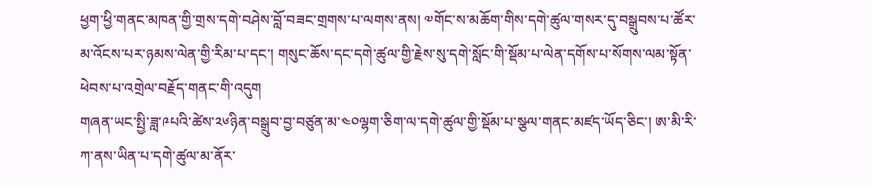ཕྱག་ཕྱི་གནང་མཁན་གྱི་གྲས་དགེ་བཤེས་བློ་བཟང་གྲགས་པ་ལགས་ནས། ༧གོང་ས་མཆོག་གིས་དགེ་ཚུལ་གསར་དུ་བསྒྲུབས་པ་ཚོར་མ་འོངས་པར་ཉམས་ལེན་གྱི་རིམ་པ་དང་། གསུང་ཆོས་དང་དགེ་ཚུལ་གྱི་རྗེས་སུ་དགེ་སློང་གི་སྡོམ་པ་ལེན་དགོས་པ་སོགས་ལམ་སྟོན་ཕེབས་པ་འགྲེལ་བརྗོད་གནང་གི་འདུག
གཞན་ཡང་སྤྱི་ཟླ་༩པའི་ཚེས་༢༦ཉིན་བསྒྲུབ་བྱ་བཙུན་མ་༤༠ལྷག་ཅིག་ལ་དགེ་ཚུལ་གྱི་སྡོམ་པ་སྩལ་གནང་མཛད་ཡོད་ཅིང་། ཨ་མི་རི་ཀ་ནས་ཡིན་པ་དགེ་ཚུལ་མ་ནོར་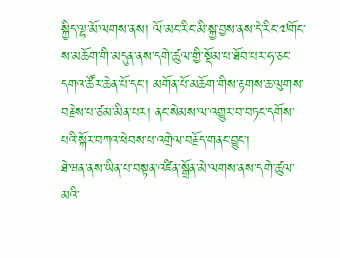སྐྱིད་ལྷ་མོ་ལགས་ནས། ལོ་མང་རིང་མི་སྐྱ་བྱས་ནས་དེ་རིང་༧གོང་ས་མཆོག་གི་མདུན་ནས་དགེ་ཚུལ་གྱི་སྡོམ་པ་ཐོབ་པར་ཧ་ཅང་དགའ་ཚོར་ཆེན་པོ་དང་། མགོན་པོ་མཆོག་གིས་རྟགས་ཆ་ལུགས་བརྗེས་པ་ཙམ་མིན་པར། ནང་སེམས་ལ་འགྱུར་བ་བཏང་དགོས་པའི་སྐོར་བཀའ་ཕེབས་པ་འགྲེལ་བརྗོད་གནང་བྱུང་།
ཐེ་ཝན་ནས་ཡིན་པ་བསྟན་འཛིན་སྒྲོན་མེ་ལགས་ནས་དགེ་ཚུལ་མའི་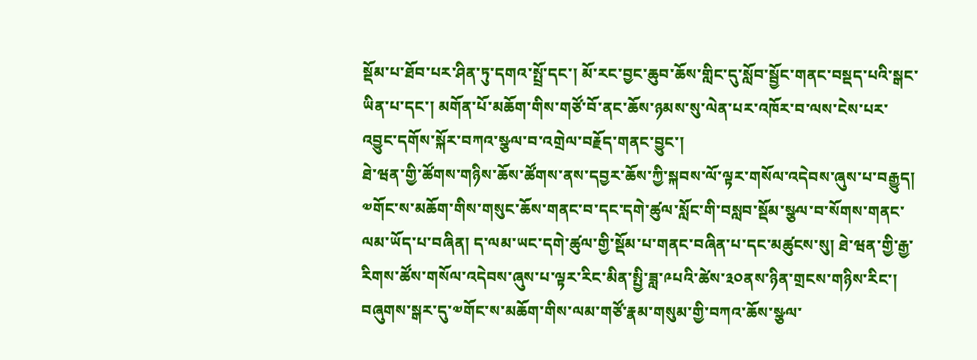སྡོམ་པ་ཐོབ་པར་ཤིན་ཏུ་དགའ་སྤྲོ་དང་། མོ་རང་བྱང་ཆུབ་ཆོས་གླིང་དུ་སློབ་སྦྱོང་གནང་བསྡད་པའི་སྒང་ཡིན་པ་དང་། མགོན་པོ་མཆོག་གིས་གཙོ་བོ་ནང་ཆོས་ཉམས་སུ་ལེན་པར་འཁོར་བ་ལས་ངེས་པར་འབྱུང་དགོས་སྐོར་བཀའ་སྩལ་བ་འགྲེལ་བརྗོད་གནང་བྱུང་།
ཐེ་ཝན་གྱི་ཚོགས་གཉིས་ཆོས་ཚོགས་ནས་དབྱར་ཆོས་ཀྱི་སྐབས་ལོ་ལྟར་གསོལ་འདེབས་ཞུས་པ་བརྒྱུད། ༧གོང་ས་མཆོག་གིས་གསུང་ཆོས་གནང་བ་དང་དགེ་ཚུལ་སློང་གི་བསླབ་སྡོམ་སྩལ་བ་སོགས་གནང་ལམ་ཡོད་པ་བཞིན། ད་ལམ་ཡང་དགེ་ཚུལ་གྱི་སྡོམ་པ་གནང་བཞིན་པ་དང་མཚུངས་སུ། ཐེ་ཝན་གྱི་རྒྱ་རིགས་ཚོས་གསོལ་འདེབས་ཞུས་པ་ལྟར་རིང་མིན་སྤྱི་ཟླ་༩པའི་ཚེས་༣༠ནས་ཉིན་གྲངས་གཉིས་རིང་། བཞུགས་སྒར་དུ་༧གོང་ས་མཆོག་གིས་ལམ་གཙོ་རྣམ་གསུམ་གྱི་བཀའ་ཆོས་སྩལ་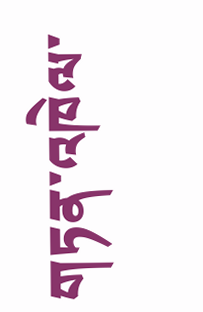གཏན་འཁེལ་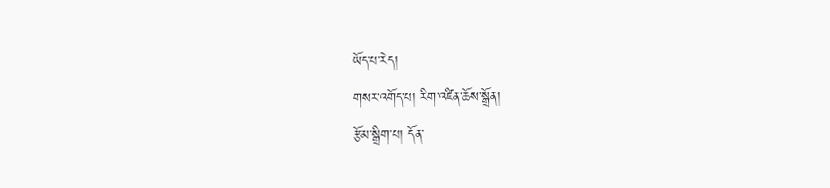ཡོད་པ་རེད།
གསར་འགོད་པ། རིག་འཛིན་ཆོས་སྒྲོན།
རྩོམ་སྒྲིག་པ། དོན་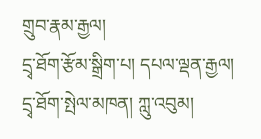གྲུབ་རྣམ་རྒྱལ།
དྲྭ་ཐོག་རྩོམ་སྒྲིག་པ། དཔལ་ལྡན་རྒྱལ།
དྲྭ་ཐོག་སྤེལ་མཁན། ཀླུ་འབུམ།